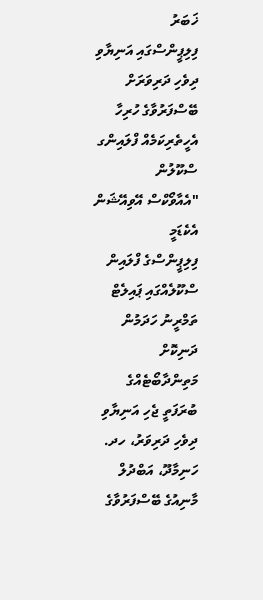ޚަބަރު
ފިލިޕީންސްގައި އަނިޔާވި ދިވެހި ދަރިވަރަށް ބޭސްފަރުވާގެ ހުރިހާ އެހީތެރިކަމެއް ފްލައިންގ ސްކޫލުން
"އެއާވޯކްސް އޭވިއޭޝަން އެކެޑަމީ
ފިލިޕީންސްގެ ފްލައިން ސްކޫލެއްގައި ޕައިލެޓް ތަމްރީނު ހަދަމުން ދަނިކޮށް މަތިންދާބޯޓެއްގެ ބުރަފަތީ ޖެހި އަނިޔާވި ދިވެހި ދަރިވަރު، ހދ. ހަނިމާދޫ، އަބްދުލް މާނިއުގެ ބޭސްފަރުވާގެ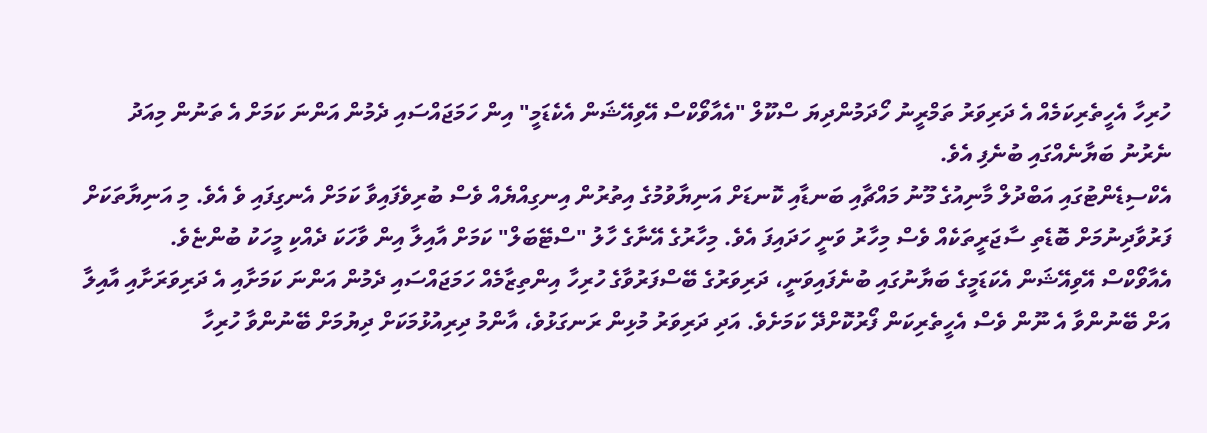ހުރިހާ އެހީތެރިކަމެއް އެ ދަރިވަރު ތަމްރީނު ހޯދަމުންދިޔަ ސްކޫލް "އެއާވޯކްސް އޭވިއޭޝަން އެކެޑަމީ" އިން ހަމަޖައްސައި ދެމުން އަންނަ ކަމަށް އެ ތަނުން މިއަދު ނެރުނު ބަޔާނެއްގައި ބުނެފި އެވެ.
އެކްސިޑެންޓުގައި އަބްދުލް މާނިއުގެ މޫނު މައްޗާއި ބަނޑާއި ކޮނޑަށް އަނިޔާވުމުގެ އިތުރުން އިނގިއްޔެއް ވެސް ބުރިވެފައިވާ ކަމަށް އެނގިފައި ވެ އެވެ. މި އަނިޔާތަކަށް ފަރުވާދިނުމަށް ބޮޑެތި ސާޖަރީތަކެއް ވެސް މިހާރު ވަނީ ހަދައިފަ އެވެ. މިހާރުގެ އޭނާގެ ހާލު "ސްޓޭބަލް" ކަމަށް އާއިލާ އިން ވާހަކަ ދެއްކި މީހަކު ބުންޏެވެ.
އެއާވޯކްސް އޭވިއޭޝަން އެކަޑަމީގެ ބަޔާނުގައި ބުނެފައިވަނީ، ދަރިވަރުގެ ބޭސްފަރުވާގެ ހުރިހާ އިންތިޒާމެއް ހަމަޖައްސައި ދެމުން އަންނަ ކަމަށާއި އެ ދަރިވަރަށާއި އާއިލާ އަށް ބޭނުންވާ އެ ނޫން ވެސް އެހީތެރިކަން ފޯރުކޮށްދޭ ކަމަށެވެ. އަދި ދަރިވަރު މުޅިން ރަނގަޅުވެ، އާންމު ދިރިއުޅުމަކަށް ދިޔުމަށް ބޭނުންވާ ހުރިހާ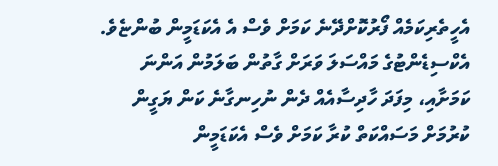އެހީތެރިކަމެއް ފޯރުކޮށްދޭނެ ކަމަށް ވެސް އެ އެކަޑަމީން ބުންޏެވެ.
އެކްސިޑެންޓުގެ މައްސަލަ ވަރަށް ގާތުން ބަލަމުން އަންނަ ކަމަށާއި، މިފަދަ ހާދިސާއެއް ދެން ނުހިނގާނެ ކަން ޔަގީން ކުރުމަށް މަސައްކަތް ކުރާ ކަމަށް ވެސް އެކަޑަމީން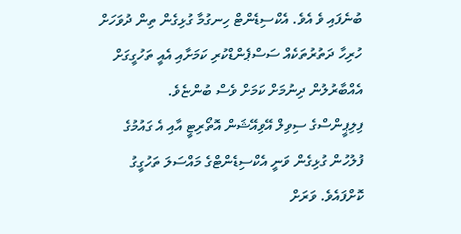ބުނެފައި ވެ އެވެ. އެކްސިޑެންޓް ހިނގުމާ ގުޅިގެން ތިން ދުވަހަށް ހުރިހާ ދަތުރުތަކެއް ސަސްޕެންޑްކުރި ކަމަށާއި އެއީ ތަހުގީގަށް އެއްބާރުލުން ދިނުމަށް ކަމަށް ވެސް ބުންޏެވެ.
ފިލިޕީންސްގެ ސިވިލް އޭވިއޭޝަން އޮތޯރިޓީ އާއި އެ ގައުމުގެ ފުލުހުން ގުޅިގެން ވަނީ އެކްސިޑެންޓްގެ މައްސަލަ ތަހުގީގު ކޮށްފައެވެ. ވަރަށް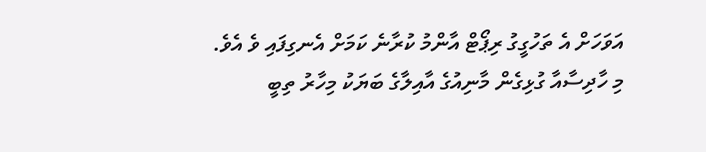އަވަހަށް އެ ތަހުގީގު ރިޕޯޓް އާންމު ކުރާނެ ކަމަށް އެނގިފައި ވެ އެވެ. މި ހާދިސާއާ ގުޅިގެން މާނިއުގެ އާއިލާގެ ބަޔަކު މިހާރު ތިބީ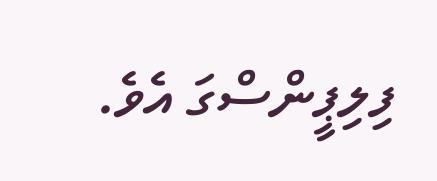ފިލިޕީންސްގަ އެވެ.